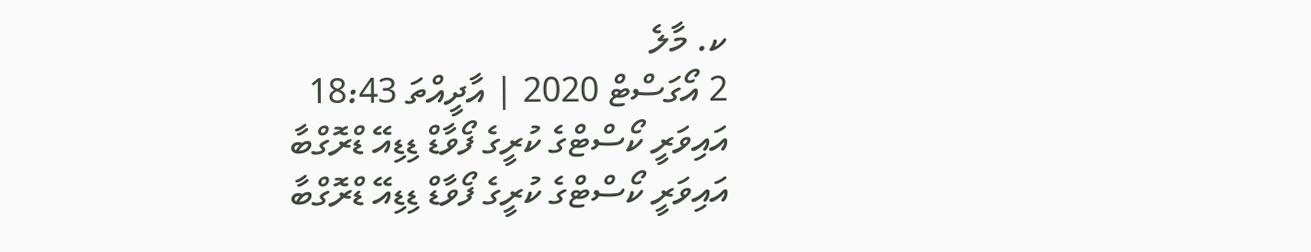ކ. މާލެ
2 އޯގަސްޓް 2020 | އާދީއްތަ 18:43
އައިވަރީ ކޯސްޓްގެ ކުރީގެ ފޯވާޑް ޑިޑިއޭ ޑްރޮގްބާ
އައިވަރީ ކޯސްޓްގެ ކުރީގެ ފޯވާޑް ޑިޑިއޭ ޑްރޮގްބާ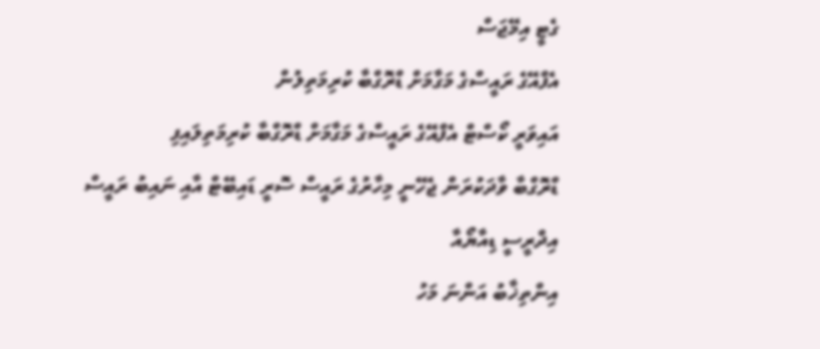ގެޓީ އިމޭޖަސް
އެފްއޭގެ ރައީސްގެ މަގާމަށް ޑްރޮގްބާ ކުރިމަތިލުން
އައިވަރީ ކޯސްޓް އެފްއޭގެ ރައީސްގެ މަގާމަށް ޑްރޮގްބާ ކުރިމަތިލައިފި
ޑްރޮގްބާ ވާދަކުރަން ޖެހޭނީ މިހާރުގެ ރައީސް ސޮރީ ޑައިބޭޓް އާއި ނައިބު ރައީސް އިދްރީސީ ޑިއާޔޯއާ
އިންތިޚާބު އަންނަ މަހު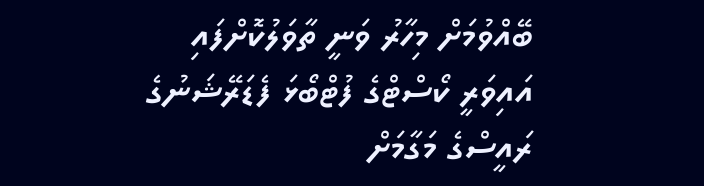ބޭއްވުމަށް މިހާރު ވަނީ ތާވަލުކޮށްފައި
އައިވަރީ ކޯސްޓްގެ ފުޓްބޯޅަ ފެޑަރޭޝަނުގެ ރައީސްގެ މަގާމަށް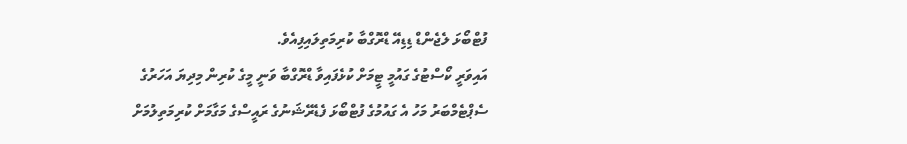ފުޓްބޯޅަ ލެޖެންޑް ޑިޑިއޭ ޑްރޮގްބާ ކުރިމަތިލައިފިއެވެ.
އައިވަރީ ކޯސްޓުގެ ގައުމީ ޓީމަށް ކުޅެފައިވާ ޑްރޮގްބާ ވަނީ މީގެ ކުރިން މިދިޔަ އަހަރުގެ ސެޕްޓެމްބަރު މަހު އެ ގައުމުގެ ފުޓްބޯޅަ ފެޑެރޭޝަނުގެ ރައީސްގެ މަގާމަށް ކުރިމަތިލުމަށް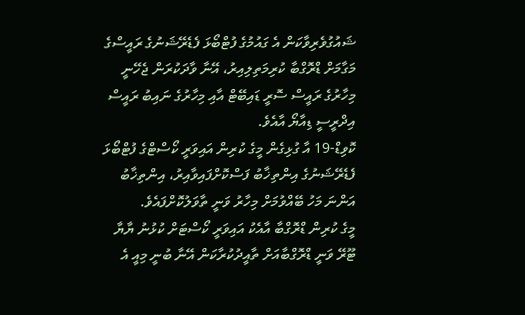ޝައުގުވެރިވާކަން އެ ގައުމުގެ ފުޓްބޯޅަ ފެޑެރޭޝަނުގެ ރައީސްގެ މަގާމަށް ޑްރޮގްބާ ކުރިމަތިލިއިރު، އޭނާ ވާދަކުރަން ޖެހޭނީ މިހާރުގެ ރައީސް ސޮރީ ޑައިބޭޓް އާއި މިހާރުގެ ނައިބު ރައީސް އިދްރީސީ ޑިއާޔޯ އާއެވެ.
ކޮވިޑް-19 އާ ގުޅިގެން މީގެ ކުރިން އައިވަރީ ކޯސްޓްގެ ފުޓްބޯޅަ ފެޑެރޭޝަނުގެ އިންތިޚާބު ފަސްކޮށްފައިވާއިރު، އިންތިޚާބު އަންނަ މަހު ބޭއްވުމަށް މިހާރު ވަނީ ތާވަލުކޮށްފައެވެ.
މީގެ ކުރިން ޑްރޮގްބާ އާއެކު އައިވަރީ ކޯސްޓަށް ކުޅުނު ޔާޔާ ޓޫރޭ ވަނީ ޑްރޮގްބާއަށް ތާއީދުކުރާކަން އޭނާ ބުނީ މިއީ އެ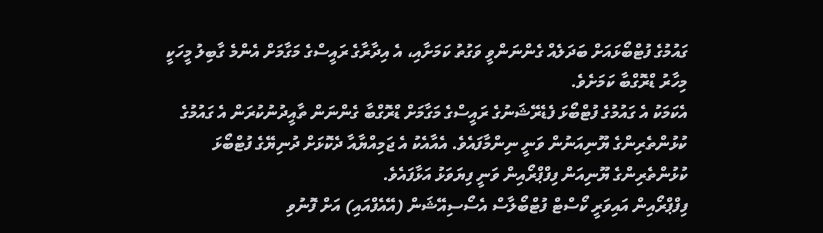ގައުމުގެ ފުޓްބޯޅައަށް ބަދަލެއް ގެންނަންވީ ވަގުތު ކަމަށާއި، އެ އިދާރާގެ ރައީސްގެ މަގާމަށް އެންމެ ގާބިލު މީހަކީ މިހާރު ޑްރޮގްބާ ކަމަށެވެ.
އެކަމަކު އެ ގައުމުގެ ފުޓްބޯޅަ ފެޑެރޭޝަނުގެ ރައީސްގެ މަގާމަށް ޑްރޮގްބާ ގެންނަން ތާއީދުނުކުރަން އެ ގައުމުގެ ކުޅުންތެރިންގެ ޔޫނިއަނުން ވަނީ ނިންމާފައެވެ. އެއާއެކު އެ ޖަމިއްޔާއާ ދެކޮޅަށް ދުނިޔޭގެ ފުޓްބޯޅަ ކުޅުންތެރިންގެ ޔޫނިއަން ފިފްޕްރޯއިން ވަނީ ފިޔަވަޅު އަޅާފައެވެ.
ފިފްޕްރޯއިން އައިވަރީ ކޯސްޓް ފުޓްބޯލާސް އެސޯސިއޭޝަން (އޭއެފްއައި) އަށް ފޮނުވި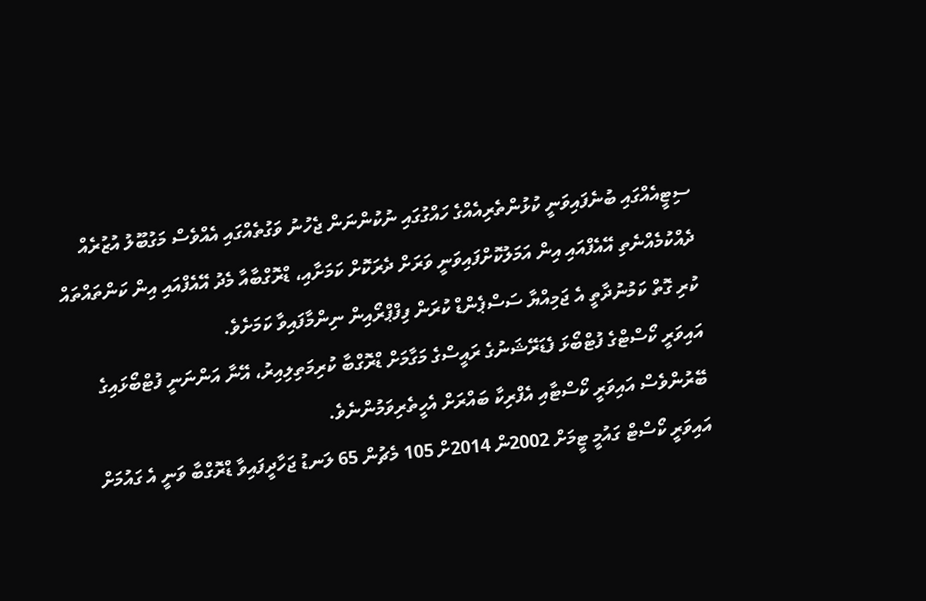ސިޓީއެއްގައި ބުނެފައިވަނީ ކުޅުންތެރިއެއްގެ ހައްގުގައި ނުކުންނަން ޖެހުނު ވަގުތެއްގައި އެއްވެސް މަގުބޫލު އުޒުރެއް ދެއްކުމެއްނެތި އޭއެފްއައި އިން އަމަލުކޮށްފައިވަނީ ވަރަށް ދެރަކޮށް ކަމަށާއި، ޑްރޮގްބާއާ މެދު އޭއެފްއައި އިން ކަންތައްތައް ކުރި ގޮތް ކަމުނުދާތީ އެ ޖަމިއްޔާ ސަސްޕެންޑް ކުރަން ފިފްޕްރޯއިން ނިންމާފައިވާ ކަމަށެވެ.
އައިވަރީ ކޯސްޓްގެ ފުޓްބޯޅަ ފެޑަރޭޝަނުގެ ރައީސްގެ މަގާމަށް ޑްރޮގްބާ ކުރިމަތިލިއިރު، އޭނާ އަންނަނީ ފުޓްބޯޅައިގެ ބޭރުންވެސް އައިވަރީ ކޯސްޓާއި އެފްރިކާ ބައްރަށް އެހީތެރިވަމުންނެވެ.
އައިވަރީ ކޯސްޓް ގައުމީ ޓީމަށް 2002ން 2014ށް 105 މެޗުން 65 ލަނޑު ޖަހާދީފައިވާ ޑްރޮގްބާ ވަނީ އެ ގައުމަށް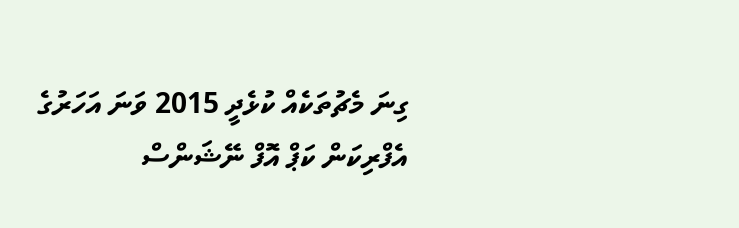ގިނަ މެޗުތަކެއް ކުޅެދީ 2015 ވަނަ އަހަރުގެ އެފްރިކަން ކަޕް އޮފް ނޭޝަންސް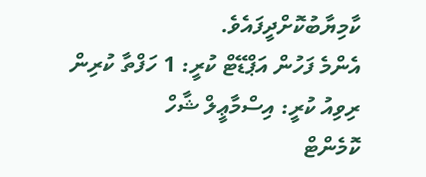ކާމިޔާބުކޮށްދީފައެވެ.
އެންމެ ފަހުން އަޕްޑޭޓް ކުރީ: 1 ހަފްތާ ކުރިން
ރިވިއު ކުރީ: އިސްމާޢީލް ޝާހް
ކޮމެންޓް